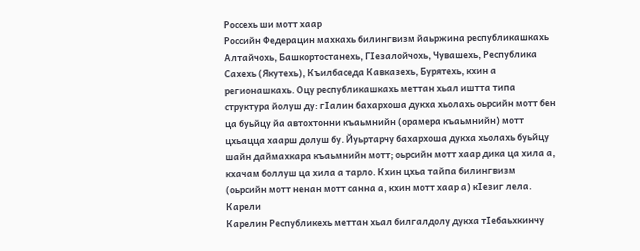Россехь ши мотт хаар
Российн Федерацин махкахь билингвизм йаьржина республикашкахь Алтайчохь, Башкортостанехь, ГӀезалойчохь, Чувашехь, Республика Сахехь (Якутехь), Къилбаседа Кавказехь, Бурятехь, кхин а регионашкахь. Оцу республикашкахь меттан хьал иштта типа структура йолуш ду: гӀалин бахархоша дукха хьолахь оьрсийн мотт бен ца буьйцу йа автохтонни къаьмнийн (орамера къаьмнийн) мотт цхьацца хаарш долуш бу. Йуьртарчу бахархоша дукха хьолахь буьйцу шайн даймахкара къаьмнийн мотт; оьрсийн мотт хаар дика ца хила а, кхачам боллуш ца хила а тарло. Кхин цхьа тайпа билингвизм (оьрсийн мотт ненан мотт санна а, кхин мотт хаар а) кӀезиг лела.
Карели
Карелин Республикехь меттан хьал билгалдолу дукха тӀебаьхкинчу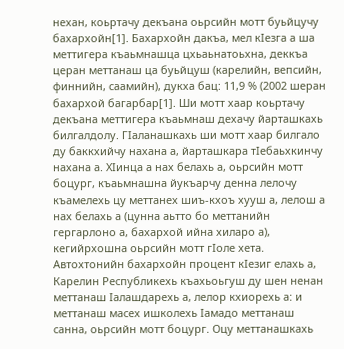нехан, коьртачу декъана оьрсийн мотт буьйцучу бахархойн[1]. Бахархойн дакъа, мел кӀезга а ша меттигера къаьмнашца цхьаьнатоьхна, деккъа церан меттанаш ца буьйцуш (карелийн, вепсийн, финнийн, саамийн), дукха бац: 11,9 % (2002 шеран бахархой багарбар[1]. Ши мотт хаар коьртачу декъана меттигера къаьмнаш дехачу йарташкахь билгалдолу. ГӀаланашкахь ши мотт хаар билгало ду баккхийчу нахана а, йарташкара тӀебаьхкинчу нахана а. ХӀинца а нах белахь а, оьрсийн мотт боцург, къаьмнашна йукъарчу денна лелочу къамелехь цу меттанех шиъ-кхоъ хууш а, лелош а нах белахь а (цунна аьтто бо меттанийн гергарлоно а, бахархой ийна хиларо а), кегийрхошна оьрсийн мотт гӀоле хета.
Автохтонийн бахархойн процент кӀезиг елахь а, Карелин Республикехь къахьоьгуш ду шен ненан меттанаш Ӏалашдарехь а, лелор кхиорехь а: и меттанаш масех ишколехь Ӏамадо меттанаш санна, оьрсийн мотт боцург. Оцу меттанашкахь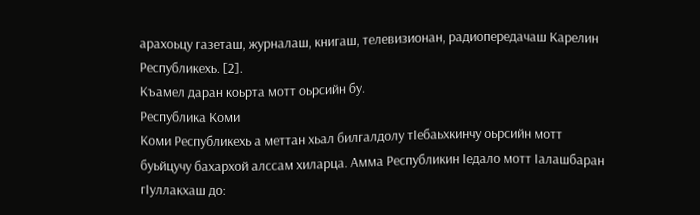арахоьцу газеташ, журналаш, книгаш, телевизионан, радиопередачаш Карелин Республикехь. [2].
Къамел даран коьрта мотт оьрсийн бу.
Республика Коми
Коми Республикехь а меттан хьал билгалдолу тӀебаьхкинчу оьрсийн мотт буьйцучу бахархой алссам хиларца. Амма Республикин Ӏедало мотт Ӏалашбаран гӀуллакхаш до: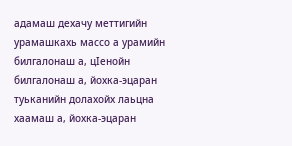адамаш дехачу меттигийн урамашкахь массо а урамийн билгалонаш а, цӀенойн билгалонаш а, йохка-эцаран туьканийн долахойх лаьцна хаамаш а, йохка-эцаран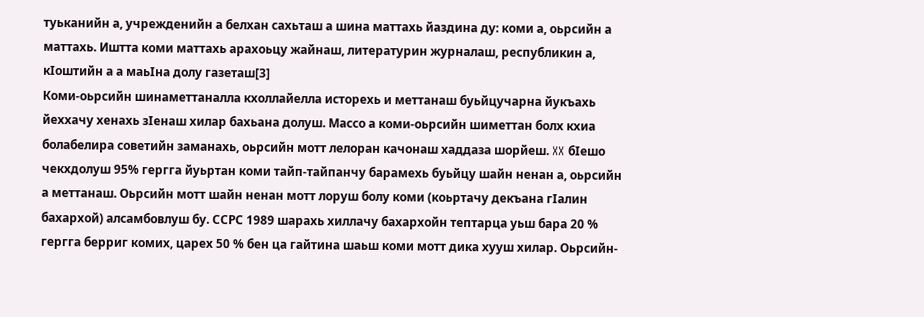туьканийн а, учрежденийн а белхан сахьташ а шина маттахь йаздина ду: коми а, оьрсийн а маттахь. Иштта коми маттахь арахоьцу жайнаш, литературин журналаш, республикин а, кӀоштийн а а маьӀна долу газеташ[3]
Коми-оьрсийн шинаметтаналла кхоллайелла исторехь и меттанаш буьйцучарна йукъахь йеххачу хенахь зӀенаш хилар бахьана долуш. Массо а коми-оьрсийн шиметтан болх кхиа болабелира советийн заманахь, оьрсийн мотт лелоран качонаш хаддаза шорйеш. XX бӀешо чекхдолуш 95% гергга йуьртан коми тайп-тайпанчу барамехь буьйцу шайн ненан а, оьрсийн а меттанаш. Оьрсийн мотт шайн ненан мотт лоруш болу коми (коьртачу декъана гӀалин бахархой) алсамбовлуш бу. ССРС 1989 шарахь хиллачу бахархойн тептарца уьш бара 20 % гергга берриг комих, царех 50 % бен ца гайтина шаьш коми мотт дика хууш хилар. Оьрсийн-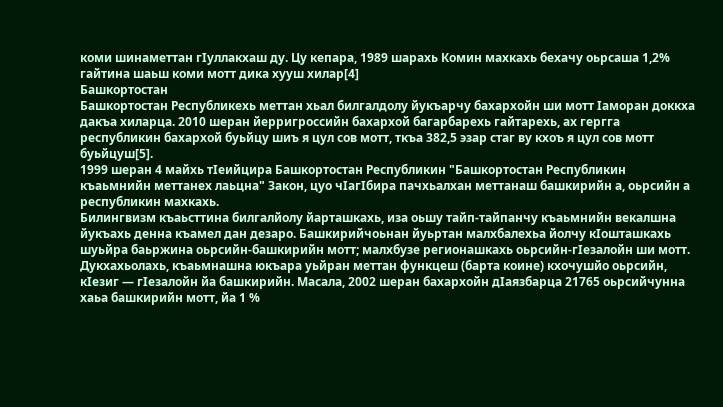коми шинаметтан гӀуллакхаш ду. Цу кепара, 1989 шарахь Комин махкахь бехачу оьрсаша 1,2% гайтина шаьш коми мотт дика хууш хилар[4]
Башкортостан
Башкортостан Республикехь меттан хьал билгалдолу йукъарчу бахархойн ши мотт Ӏаморан доккха дакъа хиларца. 2010 шеран йерригроссийн бахархой багарбарехь гайтарехь, ах гергга республикин бахархой буьйцу шиъ я цул сов мотт, ткъа 382,5 эзар стаг ву кхоъ я цул сов мотт буьйцуш[5].
1999 шеран 4 майхь тӀеийцира Башкортостан Республикин "Башкортостан Республикин къаьмнийн меттанех лаьцна" Закон, цуо чӀагӀбира пачхьалхан меттанаш башкирийн а, оьрсийн а республикин махкахь.
Билингвизм къаьсттина билгалйолу йарташкахь, иза оьшу тайп-тайпанчу къаьмнийн векалшна йукъахь денна къамел дан дезаро. Башкирийчоьнан йуьртан малхбалехьа йолчу кӀошташкахь шуьйра баьржина оьрсийн-башкирийн мотт; малхбузе регионашкахь оьрсийн-гӀезалойн ши мотт. Дукхахьолахь, къаьмнашна юкъара уьйран меттан функцеш (барта коине) кхочушйо оьрсийн, кӀезиг — гӀезалойн йа башкирийн. Масала, 2002 шеран бахархойн дӀаязбарца 21765 оьрсийчунна хаьа башкирийн мотт, йа 1 %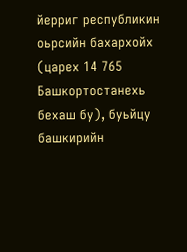йерриг республикин оьрсийн бахархойх (царех 14 765 Башкортостанехь бехаш бу), буьйцу башкирийн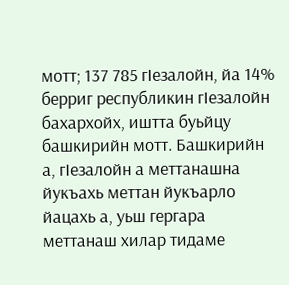мотт; 137 785 гӀезалойн, йа 14% берриг республикин гӀезалойн бахархойх, иштта буьйцу башкирийн мотт. Башкирийн а, гӀезалойн а меттанашна йукъахь меттан йукъарло йацахь а, уьш гергара меттанаш хилар тидаме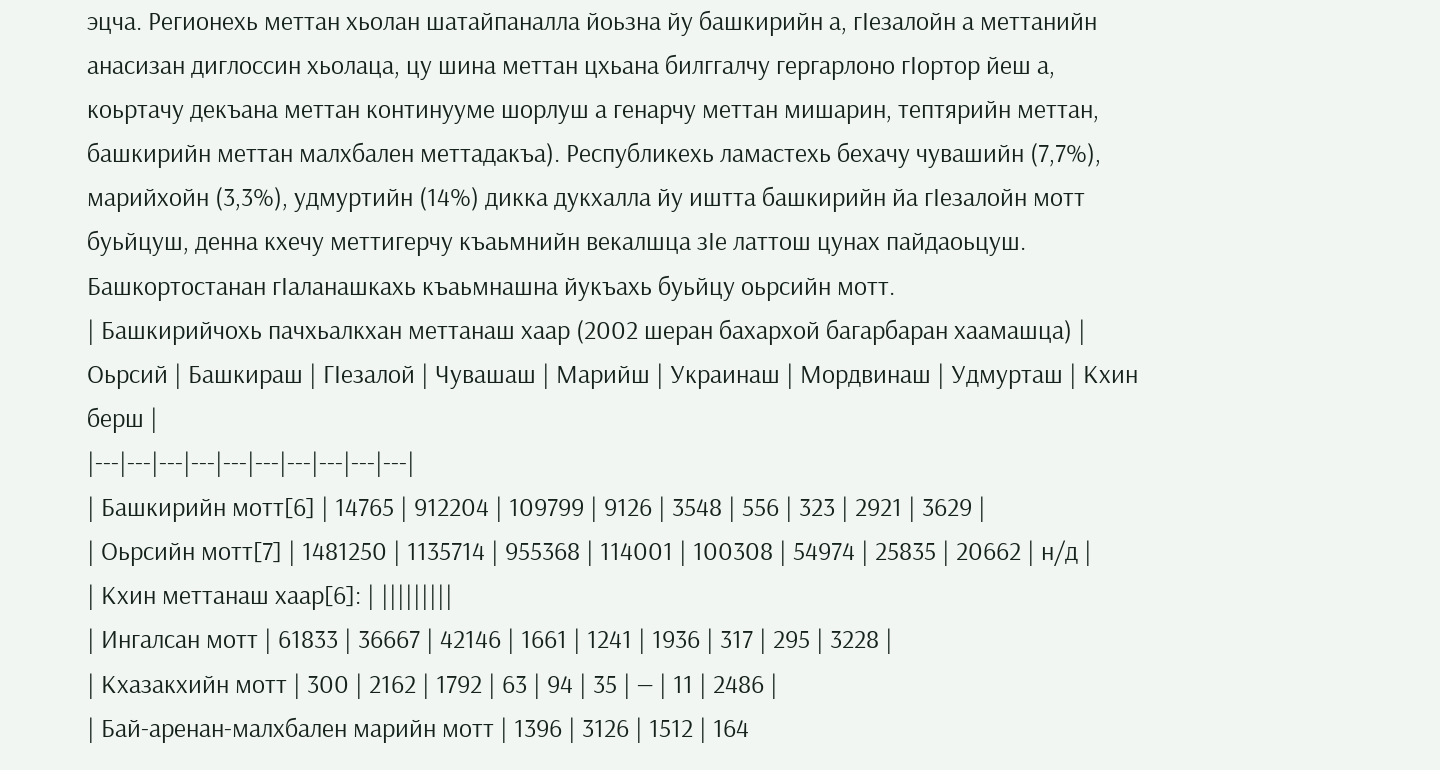эцча. Регионехь меттан хьолан шатайпаналла йоьзна йу башкирийн а, гӀезалойн а меттанийн анасизан диглоссин хьолаца, цу шина меттан цхьана билггалчу гергарлоно гӀортор йеш а, коьртачу декъана меттан континууме шорлуш а генарчу меттан мишарин, тептярийн меттан, башкирийн меттан малхбален меттадакъа). Республикехь ламастехь бехачу чувашийн (7,7%), марийхойн (3,3%), удмуртийн (14%) дикка дукхалла йу иштта башкирийн йа гӀезалойн мотт буьйцуш, денна кхечу меттигерчу къаьмнийн векалшца зӀе латтош цунах пайдаоьцуш.
Башкортостанан гӀаланашкахь къаьмнашна йукъахь буьйцу оьрсийн мотт.
| Башкирийчохь пачхьалкхан меттанаш хаар (2002 шеран бахархой багарбаран хаамашца) |
Оьрсий | Башкираш | ГӀезалой | Чувашаш | Марийш | Украинаш | Мордвинаш | Удмурташ | Кхин берш |
|---|---|---|---|---|---|---|---|---|---|
| Башкирийн мотт[6] | 14765 | 912204 | 109799 | 9126 | 3548 | 556 | 323 | 2921 | 3629 |
| Оьрсийн мотт[7] | 1481250 | 1135714 | 955368 | 114001 | 100308 | 54974 | 25835 | 20662 | н/д |
| Кхин меттанаш хаар[6]: | |||||||||
| Ингалсан мотт | 61833 | 36667 | 42146 | 1661 | 1241 | 1936 | 317 | 295 | 3228 |
| Кхазакхийн мотт | 300 | 2162 | 1792 | 63 | 94 | 35 | — | 11 | 2486 |
| Бай-аренан-малхбален марийн мотт | 1396 | 3126 | 1512 | 164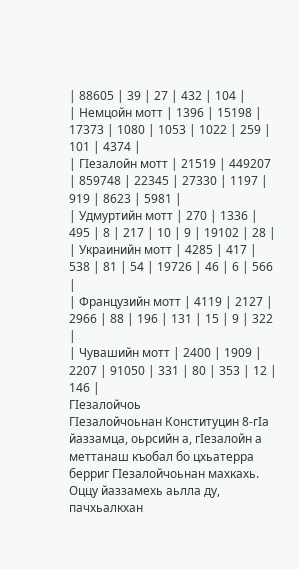| 88605 | 39 | 27 | 432 | 104 |
| Немцойн мотт | 1396 | 15198 | 17373 | 1080 | 1053 | 1022 | 259 | 101 | 4374 |
| ГӀезалойн мотт | 21519 | 449207 | 859748 | 22345 | 27330 | 1197 | 919 | 8623 | 5981 |
| Удмуртийн мотт | 270 | 1336 | 495 | 8 | 217 | 10 | 9 | 19102 | 28 |
| Украинийн мотт | 4285 | 417 | 538 | 81 | 54 | 19726 | 46 | 6 | 566 |
| Французийн мотт | 4119 | 2127 | 2966 | 88 | 196 | 131 | 15 | 9 | 322 |
| Чувашийн мотт | 2400 | 1909 | 2207 | 91050 | 331 | 80 | 353 | 12 | 146 |
ГӀезалойчоь
ГӀезалойчоьнан Конституцин 8-гӀа йаззамца, оьрсийн а, гӀезалойн а меттанаш къобал бо цхьатерра берриг ГӀезалойчоьнан махкахь. Оццу йаззамехь аьлла ду, пачхьалкхан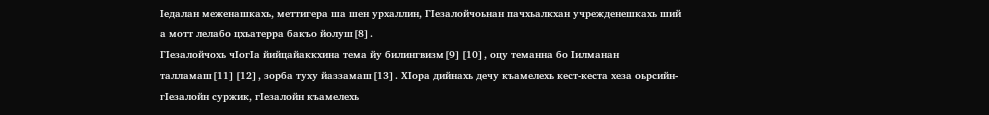Ӏедалан меженашкахь, меттигера ша шен урхаллин, ГӀезалойчоьнан пачхьалкхан учрежденешкахь ший а мотт лелабо цхьатерра бакъо йолуш[8].
ГӀезалойчохь чӀогӀа йийцайаккхина тема йу билингвизм[9][10], оцу теманна бо Ӏилманан талламаш[11][12], зорба туху йаззамаш[13]. ХӀора дийнахь дечу къамелехь кест-кеста хеза оьрсийн-гӀезалойн суржик, гӀезалойн къамелехь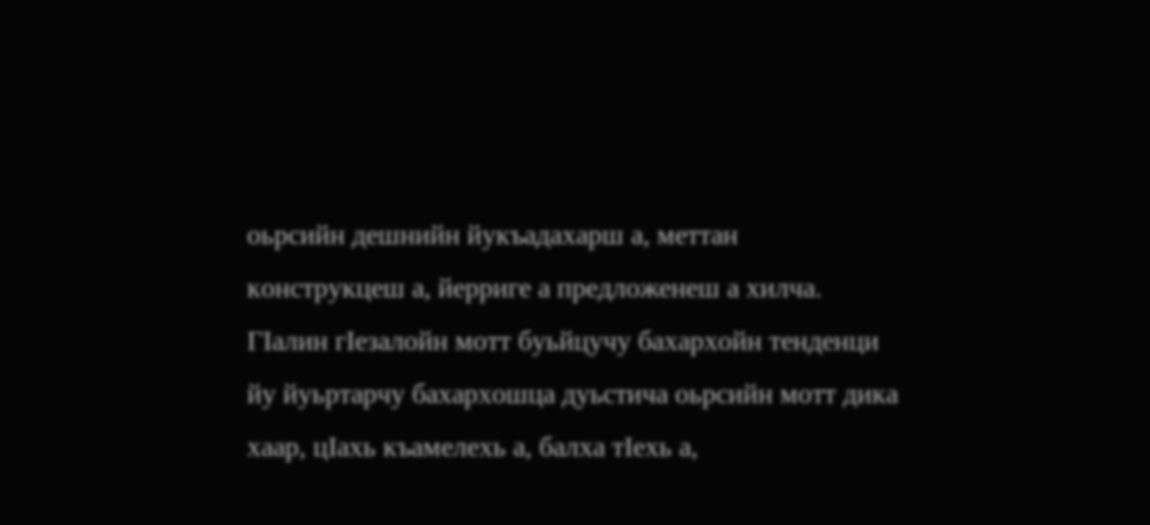оьрсийн дешнийн йукъадахарш а, меттан конструкцеш а, йерриге а предложенеш а хилча. ГӀалин гӀезалойн мотт буьйцучу бахархойн тенденци йу йуьртарчу бахархошца дуьстича оьрсийн мотт дика хаар, цӀахь къамелехь а, балха тӀехь а,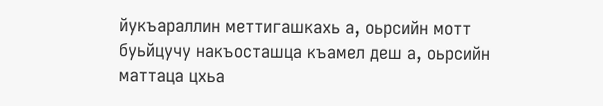йукъараллин меттигашкахь а, оьрсийн мотт буьйцучу накъосташца къамел деш а, оьрсийн маттаца цхьа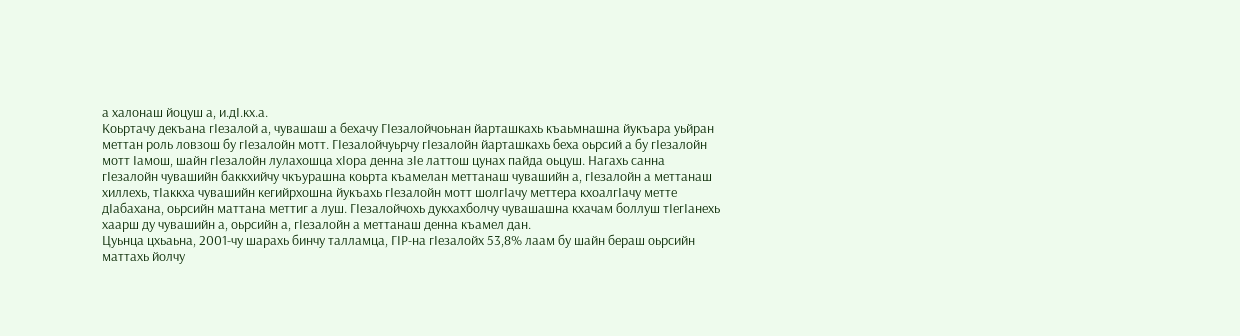а халонаш йоцуш а, и.дӀ.кх.а.
Коьртачу декъана гӀезалой а, чувашаш а бехачу ГӀезалойчоьнан йарташкахь къаьмнашна йукъара уьйран меттан роль ловзош бу гӀезалойн мотт. ГӀезалойчуьрчу гӀезалойн йарташкахь беха оьрсий а бу гӀезалойн мотт Ӏамош, шайн гӀезалойн лулахошца хӀора денна зӀе латтош цунах пайда оьцуш. Нагахь санна гӀезалойн чувашийн баккхийчу чкъурашна коьрта къамелан меттанаш чувашийн а, гӀезалойн а меттанаш хиллехь, тӀаккха чувашийн кегийрхошна йукъахь гӀезалойн мотт шолгӀачу меттера кхоалгӀачу метте дӀабахана, оьрсийн маттана меттиг а луш. ГӀезалойчохь дукхахболчу чувашашна кхачам боллуш тӀегӀанехь хаарш ду чувашийн а, оьрсийн а, гӀезалойн а меттанаш денна къамел дан.
Цуьнца цхьаьна, 2001-чу шарахь бинчу талламца, ГӀР-на гӀезалойх 53,8% лаам бу шайн бераш оьрсийн маттахь йолчу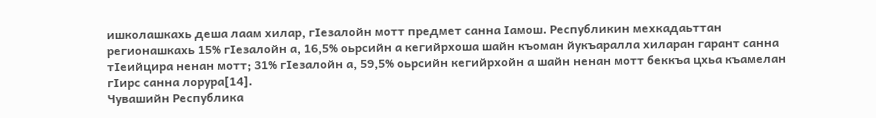ишколашкахь деша лаам хилар, гӀезалойн мотт предмет санна Ӏамош. Республикин мехкадаьттан регионашкахь 15% гӀезалойн а, 16,5% оьрсийн а кегийрхоша шайн къоман йукъаралла хиларан гарант санна тӀеийцира ненан мотт; 31% гӀезалойн а, 59,5% оьрсийн кегийрхойн а шайн ненан мотт беккъа цхьа къамелан гӀирс санна лорура[14].
Чувашийн Республика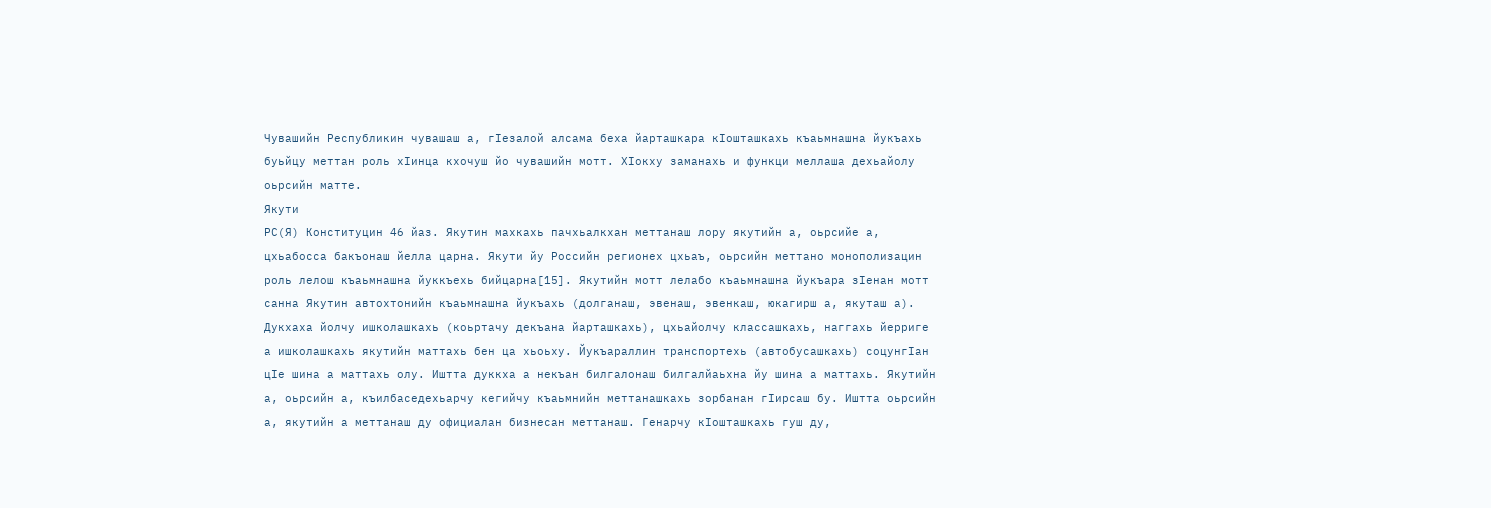Чувашийн Республикин чувашаш а, гӀезалой алсама беха йарташкара кӀошташкахь къаьмнашна йукъахь буьйцу меттан роль хӀинца кхочуш йо чувашийн мотт. ХӀокху заманахь и функци меллаша дехьайолу оьрсийн матте.
Якути
РС(Я) Конституцин 46 йаз. Якутин махкахь пачхьалкхан меттанаш лору якутийн а, оьрсийе а, цхьабосса бакъонаш йелла царна. Якути йу Российн регионех цхьаъ, оьрсийн меттано монополизацин роль лелош къаьмнашна йуккъехь бийцарна[15]. Якутийн мотт лелабо къаьмнашна йукъара зӀенан мотт санна Якутин автохтонийн къаьмнашна йукъахь (долганаш, эвенаш, эвенкаш, юкагирш а, якуташ а). Дукхаха йолчу ишколашкахь (коьртачу декъана йарташкахь), цхьайолчу классашкахь, наггахь йерриге а ишколашкахь якутийн маттахь бен ца хьоьху. Йукъараллин транспортехь (автобусашкахь) соцунгӀан цӀе шина а маттахь олу. Иштта дуккха а некъан билгалонаш билгалйаьхна йу шина а маттахь. Якутийн а, оьрсийн а, къилбаседехьарчу кегийчу къаьмнийн меттанашкахь зорбанан гӀирсаш бу. Иштта оьрсийн а, якутийн а меттанаш ду официалан бизнесан меттанаш. Генарчу кӀошташкахь гуш ду,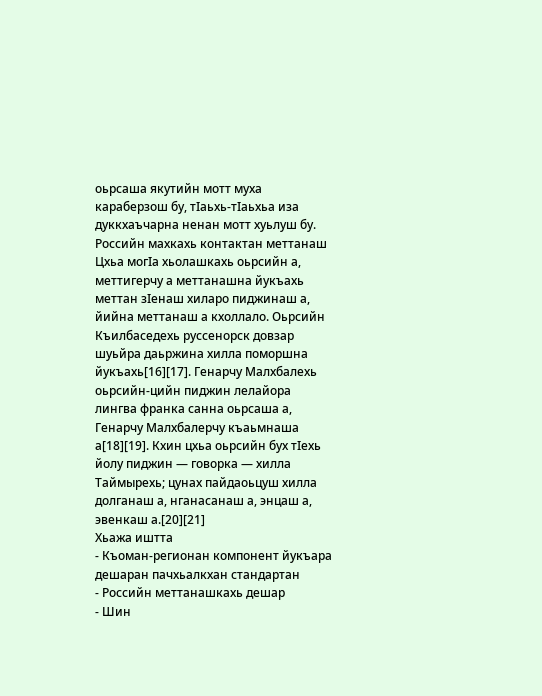оьрсаша якутийн мотт муха караберзош бу, тӀаьхь-тӀаьхьа иза дуккхаъчарна ненан мотт хуьлуш бу.
Российн махкахь контактан меттанаш
Цхьа могӀа хьолашкахь оьрсийн а, меттигерчу а меттанашна йукъахь меттан зӀенаш хиларо пиджинаш а, йийна меттанаш а кхоллало. Оьрсийн Къилбаседехь руссенорск довзар шуьйра даьржина хилла поморшна йукъахь[16][17]. Генарчу Малхбалехь оьрсийн-цийн пиджин лелайора лингва франка санна оьрсаша а, Генарчу Малхбалерчу къаьмнаша а[18][19]. Кхин цхьа оьрсийн бух тӀехь йолу пиджин — говорка — хилла Таймырехь; цунах пайдаоьцуш хилла долганаш а, нганасанаш а, энцаш а, эвенкаш а.[20][21]
Хьажа иштта
- Къоман-регионан компонент йукъара дешаран пачхьалкхан стандартан
- Российн меттанашкахь дешар
- Шин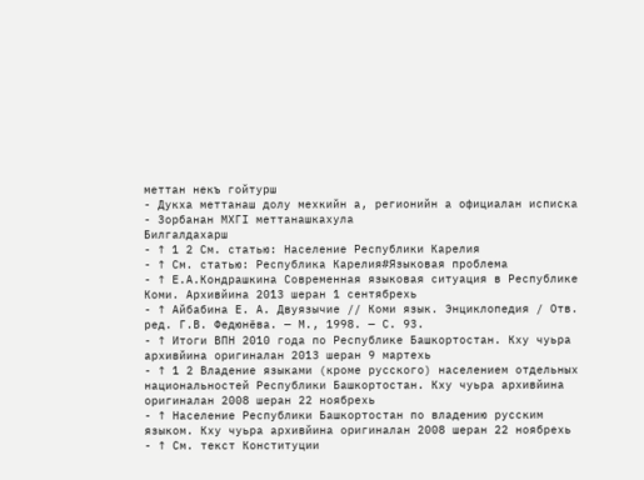меттан некъ гойтурш
- Дукха меттанаш долу мехкийн а, регионийн а официалан исписка
- Зорбанан МХГӀ меттанашкахула
Билгалдахарш
- ↑ 1 2 См. статью: Население Республики Карелия
- ↑ См. статью: Республика Карелия#Языковая проблема
- ↑ Е.А.Кондрашкина Современная языковая ситуация в Республике Коми. Архивйина 2013 шеран 1 сентябрехь
- ↑ Айбабина Е. А. Двуязычие // Коми язык. Энциклопедия / Отв. ред. Г.В. Федюнёва. — М., 1998. — С. 93.
- ↑ Итоги ВПН 2010 года по Республике Башкортостан. Кху чуьра архивйина оригиналан 2013 шеран 9 мартехь
- ↑ 1 2 Владение языками (кроме русского) населением отдельных национальностей Республики Башкортостан. Кху чуьра архивйина оригиналан 2008 шеран 22 ноябрехь
- ↑ Население Республики Башкортостан по владению русским языком. Кху чуьра архивйина оригиналан 2008 шеран 22 ноябрехь
- ↑ См. текст Конституции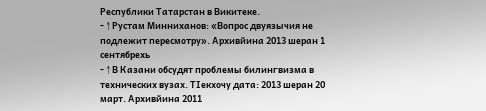Республики Татарстан в Викитеке.
- ↑ Рустам Минниханов: «Вопрос двуязычия не подлежит пересмотру». Архивйина 2013 шеран 1 сентябрехь
- ↑ В Казани обсудят проблемы билингвизма в технических вузах. ТӀекхочу дата: 2013 шеран 20 март. Архивйина 2011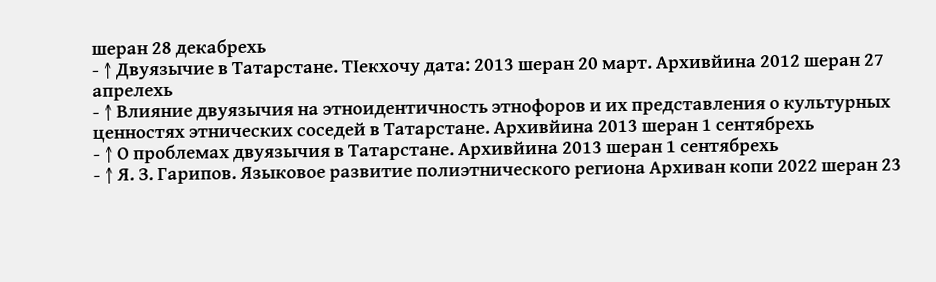шеран 28 декабрехь
- ↑ Двуязычие в Татарстане. ТӀекхочу дата: 2013 шеран 20 март. Архивйина 2012 шеран 27 апрелехь
- ↑ Влияние двуязычия на этноидентичность этнофоров и их представления о культурных ценностях этнических соседей в Татарстане. Архивйина 2013 шеран 1 сентябрехь
- ↑ О проблемах двуязычия в Татарстане. Архивйина 2013 шеран 1 сентябрехь
- ↑ Я. З. Гарипов. Языковое развитие полиэтнического региона Архиван копи 2022 шеран 23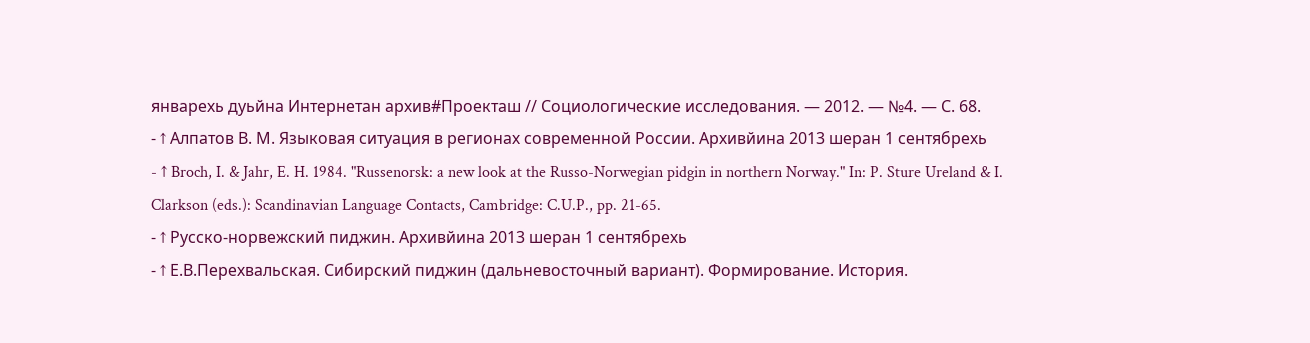январехь дуьйна Интернетан архив#Проекташ // Социологические исследования. — 2012. — №4. — С. 68.
- ↑ Алпатов В. М. Языковая ситуация в регионах современной России. Архивйина 2013 шеран 1 сентябрехь
- ↑ Broch, I. & Jahr, E. H. 1984. "Russenorsk: a new look at the Russo-Norwegian pidgin in northern Norway." In: P. Sture Ureland & I. Clarkson (eds.): Scandinavian Language Contacts, Cambridge: C.U.P., pp. 21-65.
- ↑ Русско-норвежский пиджин. Архивйина 2013 шеран 1 сентябрехь
- ↑ Е.В.Перехвальская. Сибирский пиджин (дальневосточный вариант). Формирование. История.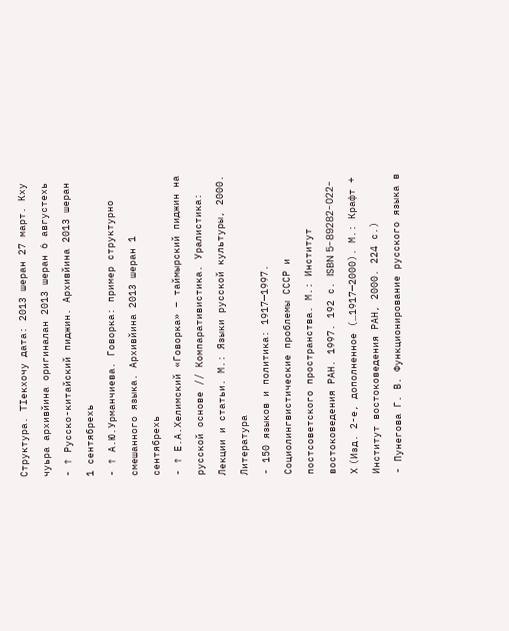Структура. ТӀекхочу дата: 2013 шеран 27 март. Кху чуьра архивйина оригиналан 2013 шеран 6 августехь
- ↑ Русско-китайский пиджин. Архивйина 2013 шеран 1 сентябрехь
- ↑ А.Ю.Урманчиева. Говорка: пример структурно смешанного языка. Архивйина 2013 шеран 1 сентябрехь
- ↑ Е.А.Хелимский «Говорка» – таймырский пиджин на русской основе // Компаративистика. Уралистика: Лекции и статьи. М.: Языки русской культуры, 2000.
Литература
- 150 языков и политика: 1917—1997. Социолингвистические проблемы СССР и постсоветского пространства. М.: Институт востоковедения РАН. 1997. 192 с. ISBN 5-89282-022-X (Изд. 2-е, дополненное (…1917—2000). М.: Крафт + Институт востоковедения РАН, 2000. 224 с.)
- Пунегова Г. В. Функционирование русского языка в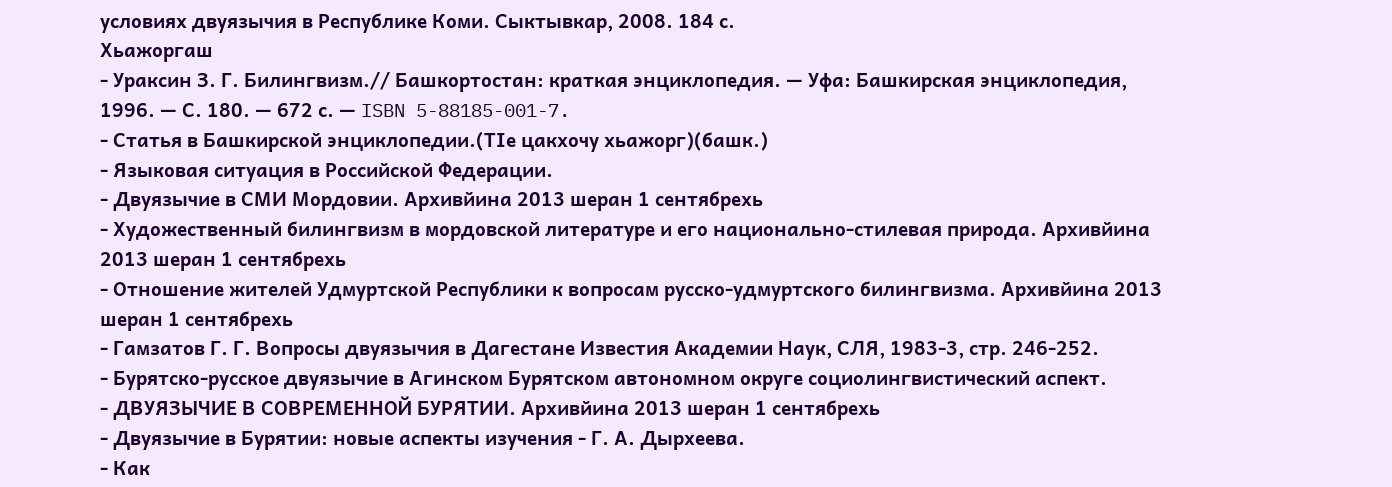условиях двуязычия в Республике Коми. Сыктывкар, 2008. 184 с.
Хьажоргаш
- Ураксин З. Г. Билингвизм.// Башкортостан: краткая энциклопедия. — Уфа: Башкирская энциклопедия, 1996. — С. 180. — 672 с. — ISBN 5-88185-001-7.
- Статья в Башкирской энциклопедии.(ТӀе цакхочу хьажорг)(башк.)
- Языковая ситуация в Российской Федерации.
- Двуязычие в СМИ Мордовии. Архивйина 2013 шеран 1 сентябрехь
- Художественный билингвизм в мордовской литературе и его национально-стилевая природа. Архивйина 2013 шеран 1 сентябрехь
- Отношение жителей Удмуртской Республики к вопросам русско-удмуртского билингвизма. Архивйина 2013 шеран 1 сентябрехь
- Гамзатов Г. Г. Вопросы двуязычия в Дагестане Известия Академии Наук, СЛЯ, 1983-3, стр. 246-252.
- Бурятско-русское двуязычие в Агинском Бурятском автономном округе социолингвистический аспект.
- ДВУЯЗЫЧИЕ В СОВРЕМЕННОЙ БУРЯТИИ. Архивйина 2013 шеран 1 сентябрехь
- Двуязычие в Бурятии: новые аспекты изучения - Г. А. Дырхеева.
- Как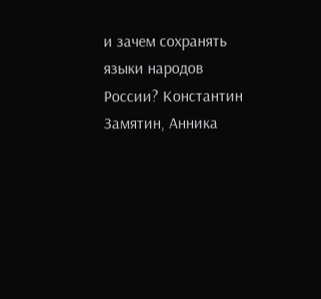и зачем сохранять языки народов России? Константин Замятин, Анника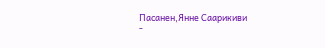Пасанен,Янне Саарикиви
-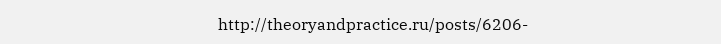http://theoryandpractice.ru/posts/6206-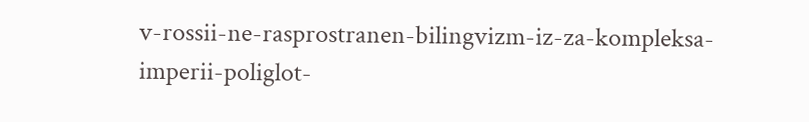v-rossii-ne-rasprostranen-bilingvizm-iz-za-kompleksa-imperii-poliglot-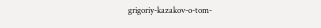grigoriy-kazakov-o-tom-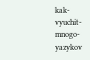kak-vyuchit-mnogo-yazykov